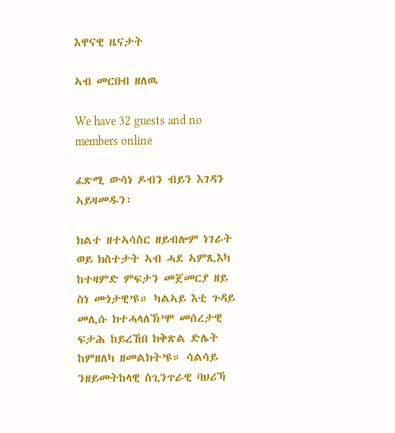እዋናዊ ዜናታት

ኣብ መርበብ ዘለዉ

We have 32 guests and no members online

ፈጽሚ ውሳነ ዶብን ብይን እገዳን ኣይዛመዱን፡

ክልተ ዘተኣሳስር ዘይብሎም ነገራት ወይ ክስተታት ኣብ ሓደ ኣምጺእካ ከተዛምድ ምፍታን መጀመርያ ዘይ ስነ መጎታዊ’ዩ። ካልኣይ እቲ ጉዳይ መሊሱ ክተሓላለኽ’ሞ መሰረታዊ ፍታሕ ከይረኸበ ክቅጽል ድሌት ከምዘለካ ዘመልክት’ዩ። ሳልሳይ ንዘይመትከላዊ ስጊንጥራዊ ባህሪኻ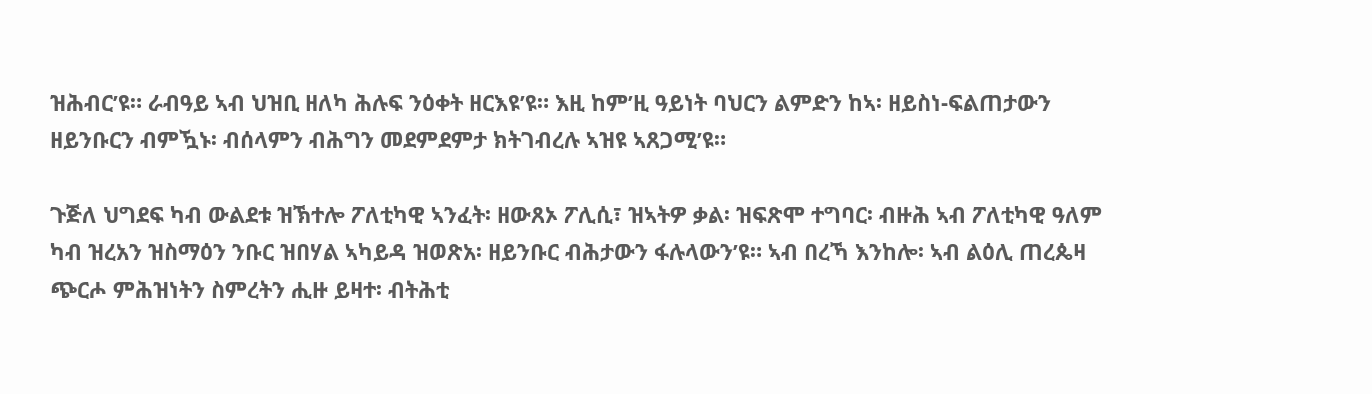ዝሕብር’ዩ። ራብዓይ ኣብ ህዝቢ ዘለካ ሕሉፍ ንዕቀት ዘርእዩ’ዩ። እዚ ከም’ዚ ዓይነት ባህርን ልምድን ከኣ፡ ዘይስነ-ፍልጠታውን ዘይንቡርን ብምዃኑ፡ ብሰላምን ብሕግን መደምደምታ ክትገብረሉ ኣዝዩ ኣጸጋሚ’ዩ።

ጉጅለ ህግደፍ ካብ ውልደቱ ዝኽተሎ ፖለቲካዊ ኣንፈት፡ ዘውጸኦ ፖሊሲ፣ ዝኣትዎ ቃል፡ ዝፍጽሞ ተግባር፡ ብዙሕ ኣብ ፖለቲካዊ ዓለም ካብ ዝረአን ዝስማዕን ንቡር ዝበሃል ኣካይዳ ዝወጽአ፡ ዘይንቡር ብሕታውን ፋሉላውን’ዩ። ኣብ በረኻ እንከሎ፡ ኣብ ልዕሊ ጠረጴዛ ጭርሖ ምሕዝነትን ስምረትን ሒዙ ይዛተ፡ ብትሕቲ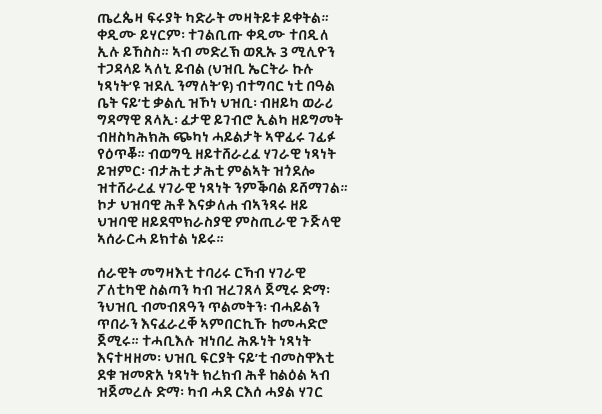ጤረጴዛ ፍሩያት ካድራት መዛትይቱ ይቀትል። ቀዲሙ ይሃርም፡ ተገልቢጡ ቀዲሙ ተበዲለ ኢሉ ይኸስስ። ኣብ መድረኽ ወጺኡ 3 ሚሊዮን ተጋዳላይ ኣለኒ ይብል (ህዝቢ ኤርትራ ኩሉ ነጻነት’ዩ ዝደሊ ንማለት’ዩ) ብተግባር ነቲ በዓል ቤት ናይ’ቲ ቃልሲ ዝኾነ ህዝቢ፡ ብዘይካ ወራሪ ግዳማዊ ጸላኢ፡ ፈታዊ ይገብሮ ኢልካ ዘይግመት ብዘስካሕክሕ ጭካነ ሓይልታት ኣዋፊሩ ገፊፉ የዕጥቖ። ብወግዒ ዘይተሸራረፈ ሃገራዊ ነጻነት ይዝምር፡ ብታሕቲ ታሕቲ ምልኣት ዝጎደሎ ዝተሸራረፈ ሃገራዊ ነጻነት ንምቕባል ይሸማገል። ኮታ ህዝባዊ ሕቶ እናቃለሐ ብኣንጻሩ ዘይ ህዝባዊ ዘይደሞክራስያዊ ምስጢራዊ ጉጅላዊ ኣሰራርሓ ይክተል ነይሩ።

ሰራዊት መግዛእቲ ተባሪሩ ርኻብ ሃገራዊ ፖለቲካዊ ስልጣን ካብ ዝረገጸላ ጀሚሩ ድማ፡ ንህዝቢ ብመብጸዓን ጥልመትን፡ ብሓይልን ጥበራን እናፈራረቐ ኣምበርኪኹ ከመሓድሮ ጀሚሩ። ተሓቢእሉ ዝነበረ ሕጹነት ነጻነት እናተዛዘመ፡ ህዝቢ ፍርያት ናይ’ቲ ብመስዋእቲ ደቁ ዝመጽአ ነጻነት ክረክብ ሕቶ ከልዕል ኣብ ዝጀመረሉ ድማ፡ ካብ ሓደ ርእሰ ሓያል ሃገር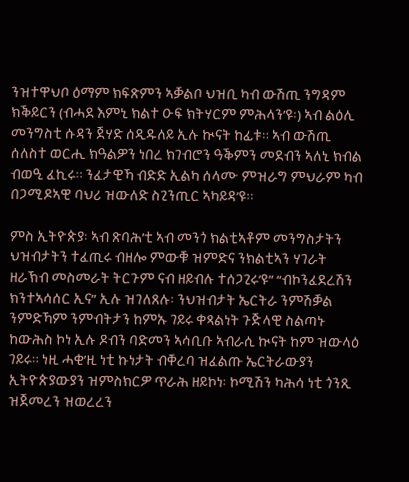ንዝተዋህቦ ዕማም ክፍጽምን ኣቓልቦ ህዝቢ ካብ ውሽጢ ንግዳም ክቕይርን (ብሓደ እምኒ ክልተ ዑፍ ክትሃርም ምሕላን’ዩ፡) ኣብ ልዕሊ መንግስቲ ሱዳን ጀሃድ ሰዲዱለይ ኢሉ ኲናት ከፊቱ። ኣብ ውሽጢ ሰለስተ ወርሒ ክዓልዎን ነበረ ክገብሮን ዓቕምን መደብን ኣለኒ ክብል ብወዒ ፈኪሩ። ንፈታዊኻ ብድድ ኢልካ ሰላሙ ምዝራግ ምህራም ካብ በጋሚዶኣዊ ባህሪ ዝውለድ ስጊንጢር ኣካይዳ’ዩ።

ምስ ኢትዮጵያ፡ ኣብ ጽባሕ’ቲ ኣብ መንጎ ክልቲኣቶም መንግስታትን ህዝብታትን ተፈጢሩ ብዘሎ ምውቑ ዝምድና ንክልቲኣን ሃገራት ዘራኽብ መስመራት ትርጉም ናብ ዘይብሉ ተሰጋጊሩ’ዩ” “ብኮንፈደረሽን ክንተኣሳሰር ኢና” ኢሉ ዝገለጸሉ፡ ንህዝብታት ኤርትራ ንምሽቓል ንምድኻም ንምብትታን ከምኡ ገይሩ ቀጻልነት ጉጅላዊ ስልጣኑ ከውሕስ ኮነ ኢሉ ዶብን ባድመን ኣሳቢቡ ኣብራሲ ኲናት ከም ዝውላዕ ገይሩ። ነዚ ሓቂ’ዚ ነቲ ኩነታት ብቐረባ ዝፈልጡ ኤርትራውያን ኢትዮጵያውያን ዝምስክርዎ ጥራሕ ዘይኮነ፡ ኮሚሽን ካሕሳ ነቲ ጎንጺ ዝጀመረን ዝወረረን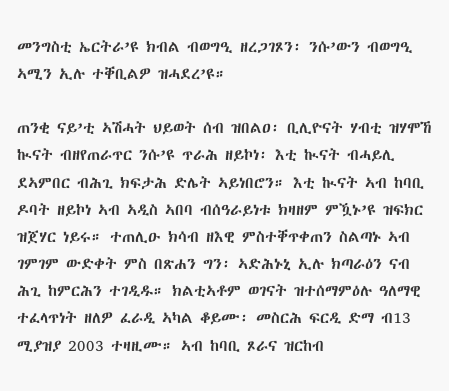መንግስቲ ኤርትራ’ዩ ክብል ብወግዒ ዘረጋገጾን፡ ንሱ’ውን ብወግዒ ኣሚን ኢሉ ተቐቢልዎ ዝሓደረ’ዩ።

ጠንቂ ናይ’ቲ ኣሽሓት ህይወት ሰብ ዝበልዐ፡ ቢሊዮናት ሃብቲ ዝሃሞኸ ኲናት ብዘየጠራጥር ንሱ’ዩ ጥራሕ ዘይኮነ፡ እቲ ኲናት ብሓይሊ ደኣምበር ብሕጊ ክፍታሕ ድሌት ኣይነበሮን። እቲ ኲናት ኣብ ከባቢ ዶባት ዘይኮነ ኣብ ኣዲስ ኣበባ ብሰዓራይነቱ ክዛዘም ምዃኑ’ዩ ዝፍክር ዝጀሃር ነይሩ። ተጠሊዑ ክሳብ ዘእዊ ምስተቐጥቀጠን ስልጣኑ ኣብ ገምገም ውድቀት ምስ በጽሐን ግን፡ ኣድሕኑኒ ኢሉ ክጣራዕን ናብ ሕጊ ከምርሕን ተገዲዱ። ክልቲኣቶም ወገናት ዝተሰማምዕሉ ዓለማዊ ተፈላጥነት ዘለዎ ፈራዲ ኣካል ቆይሙ፡ መስርሕ ፍርዲ ድማ ብ13 ሚያዝያ 2003 ተዛዚሙ። ኣብ ከባቢ ጾራና ዝርከብ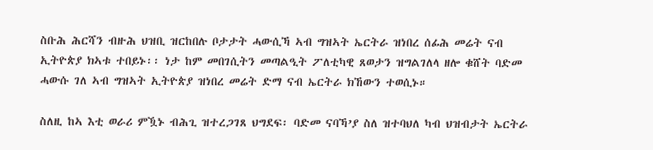ስቡሕ ሕርሻን ብዙሕ ህዝቢ ዝርከበሉ ቦታታት ሓውሲኻ ኣብ ግዝኣት ኤርትራ ዝነበረ ሰፊሕ መሬት ናብ ኢትዮጵያ ክኣቱ ተበይኑ፡፡ ነታ ከም መበገሲትን መጣልዒት ፖለቲካዊ ጸወታን ዝግልገለላ ዘሎ ቁሸት ባድመ ሓውሱ ገለ ኣብ ግዝኣት ኢትዮጵያ ዝነበረ መሬት ድማ ናብ ኤርትራ ክኸውን ተወሲኑ።

ስለዚ ከኣ እቲ ወራሪ ምዃኑ ብሕጊ ዝተረጋገጸ ህግደፍ፡ ባድመ ናባኻ’ያ ስለ ዝተባህለ ካብ ህዝብታት ኤርትራ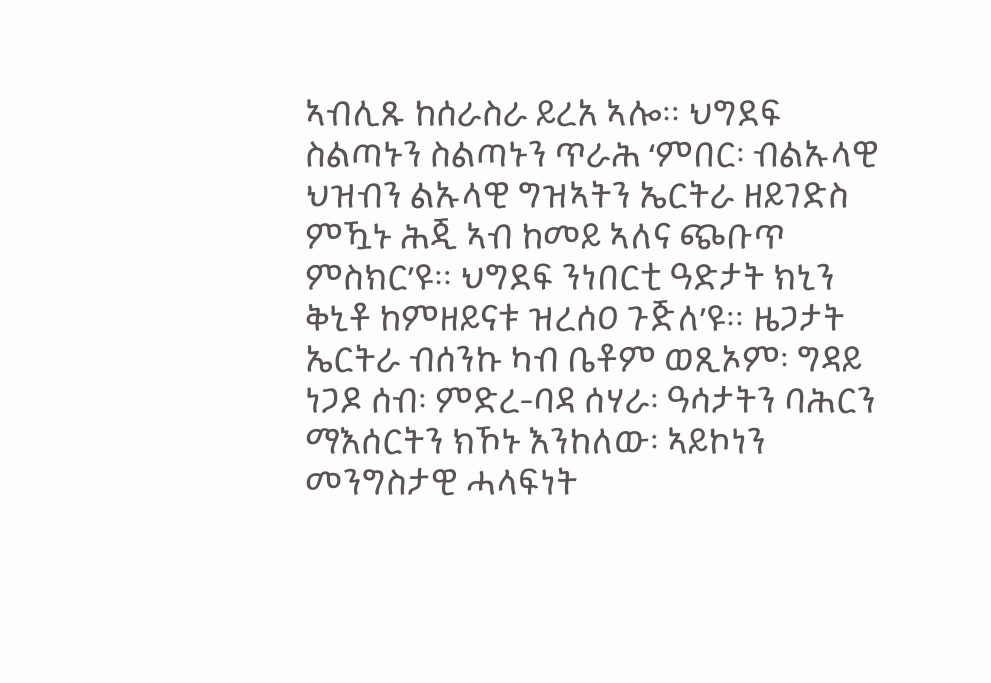ኣብሊጹ ከሰራስራ ይረአ ኣሎ። ህግደፍ ስልጣኑን ስልጣኑን ጥራሕ ‘ምበር፡ ብልኡላዊ ህዝብን ልኡላዊ ግዝኣትን ኤርትራ ዘይገድስ ምዃኑ ሕጂ ኣብ ከመይ ኣለና ጭቡጥ ምስክር’ዩ። ህግደፍ ንነበርቲ ዓድታት ክኒን ቅኒቶ ከምዘይናቱ ዝረሰዐ ጉጅለ’ዩ፡፡ ዜጋታት ኤርትራ ብሰንኩ ካብ ቤቶም ወጺኦም፡ ግዳይ ነጋዶ ሰብ፡ ምድረ-ባዳ ሰሃራ፡ ዓሳታትን ባሕርን ማእሰርትን ክኾኑ እንከለው፡ ኣይኮነን መንግስታዊ ሓላፍነት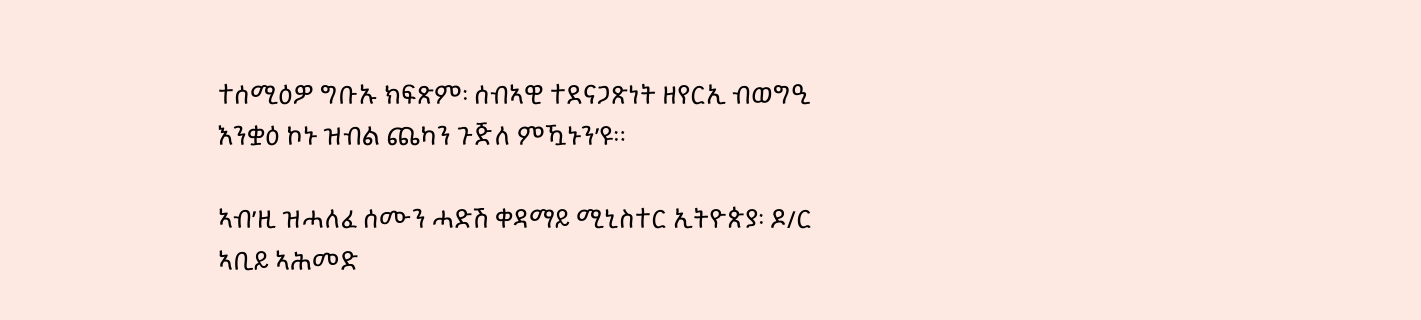ተሰሚዕዎ ግቡኡ ክፍጽም፡ ሰብኣዊ ተደናጋጽነት ዘየርኢ ብወግዒ እንቋዕ ኮኑ ዝብል ጨካን ጉጅለ ምዃኑን’ዩ።

ኣብ’ዚ ዝሓለፈ ሰሙን ሓድሽ ቀዳማይ ሚኒስተር ኢትዮጵያ፡ ዶ/ር ኣቢይ ኣሕመድ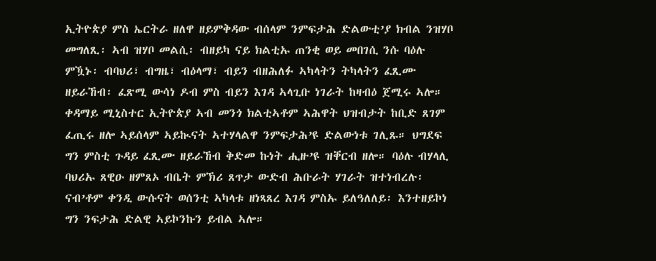ኢትዮጵያ ምስ ኤርትራ ዘለዋ ዘይምቅዳው ብሰላም ንምፍታሕ ድልውቲ’ያ ክብል ንዝሃቦ መግለጺ፡ ኣብ ዝሃቦ መልሲ፡ ብዘይካ ናይ ክልቲኡ ጠንቂ ወይ መበገሲ ንሱ ባዕሉ ምዃኑ፡ ብባህሪ፣ ብግዜ፣ ብዕላማ፣ ብይን ብዘሕለፉ ኣካላትን ትካላትን ፈጺሙ ዘይራኸብ፡ ፈጽሚ ውሳነ ዶብ ምስ ብይን እገዳ ኣላጊቡ ነገራት ከዛብዕ ጀሚሩ ኣሎ። ቀዳማይ ሚኒስተር ኢትዮጵያ ኣብ መንጎ ክልቲኣቶም ኣሕዋት ህዝብታት ከቢድ ጸገም ፈጢሩ ዘሎ ኣይሰላም ኣይኲናት ኣተሃላልዋ ንምፍታሕ’ዩ ድልውነቱ ገሊጹ። ህግደፍ ግን ምስቲ ጉዳይ ፈጺሙ ዘይራኸብ ቅድመ ኩነት ሒዙ’ዩ ዝቐርብ ዘሎ። ባዕሉ ብሃላሊ ባህሪኡ ጸዊዑ ዘምጸኦ ብቤት ምኽሪ ጸጥታ ውድብ ሕቡራት ሃገራት ዝተነብረሉ፡ ናብ’ቶም ቀንዲ ውሱናት ወሰንቲ ኣካላቱ ዘነጻጸረ እገዳ ምስኡ ይለዓለለይ፡ እንተዘይኮነ ግን ንፍታሕ ድልዊ ኣይኮንኩን ይብል ኣሎ።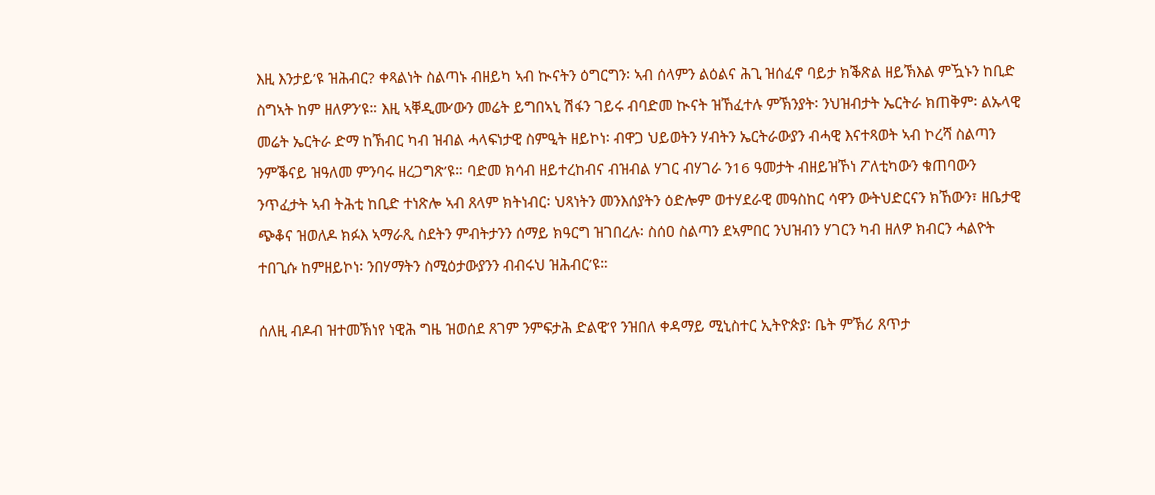እዚ እንታይ’ዩ ዝሕብር? ቀጻልነት ስልጣኑ ብዘይካ ኣብ ኲናትን ዕግርግን፡ ኣብ ሰላምን ልዕልና ሕጊ ዝሰፈኖ ባይታ ክቕጽል ዘይኽእል ምዃኑን ከቢድ ስግኣት ከም ዘለዎን’ዩ። እዚ ኣቐዲሙ’ውን መሬት ይግበኣኒ ሽፋን ገይሩ ብባድመ ኲናት ዝኸፈተሉ ምኽንያት፡ ንህዝብታት ኤርትራ ክጠቅም፡ ልኡላዊ መሬት ኤርትራ ድማ ከኽብር ካብ ዝብል ሓላፍነታዊ ስምዒት ዘይኮነ፡ ብዋጋ ህይወትን ሃብትን ኤርትራውያን ብሓዊ እናተጻወት ኣብ ኮረሻ ስልጣን ንምቕናይ ዝዓለመ ምንባሩ ዘረጋግጽ’ዩ። ባድመ ክሳብ ዘይተረከብና ብዝብል ሃገር ብሃገራ ን16 ዓመታት ብዘይዝኾነ ፖለቲካውን ቁጠባውን ንጥፈታት ኣብ ትሕቲ ከቢድ ተነጽሎ ኣብ ጸላም ክትነብር፡ ህጻነትን መንእሰያትን ዕድሎም ወተሃደራዊ መዓስከር ሳዋን ውትህድርናን ክኸውን፣ ዘቤታዊ ጭቆና ዝወለዶ ክፉእ ኣማራጺ ስደትን ምብትታንን ሰማይ ክዓርግ ዝገበረሉ፡ ስሰዐ ስልጣን ደኣምበር ንህዝብን ሃገርን ካብ ዘለዎ ክብርን ሓልዮት ተበጊሱ ከምዘይኮነ፡ ንበሃማትን ስሚዕታውያንን ብብሩህ ዝሕብር’ዩ።

ሰለዚ ብዶብ ዝተመኽነየ ነዊሕ ግዜ ዝወሰደ ጸገም ንምፍታሕ ድልዊ’የ ንዝበለ ቀዳማይ ሚኒስተር ኢትዮጵያ፡ ቤት ምኽሪ ጸጥታ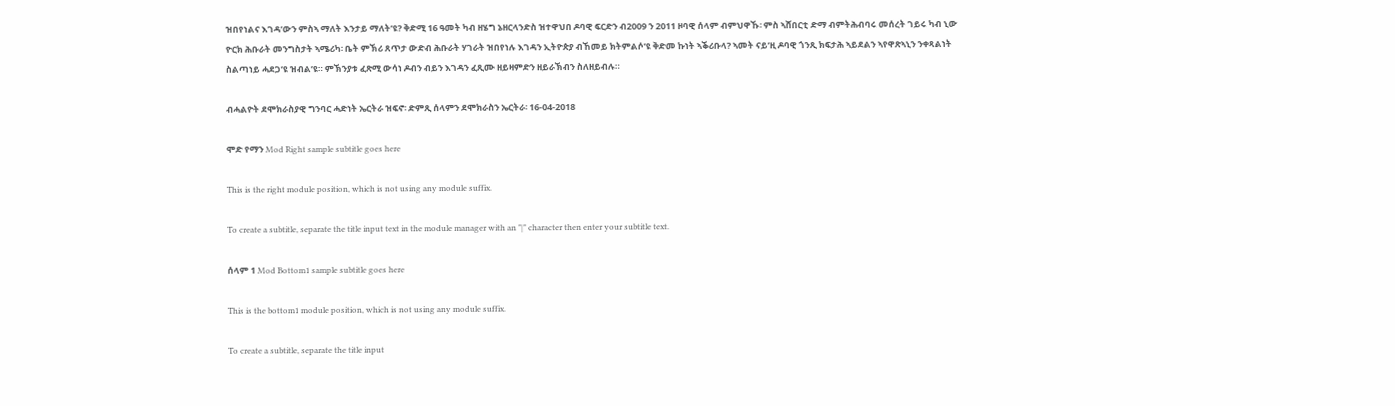ዝበየነልና እገዳ’ውን ምስኣ ማለት እንታይ ማለት’ዩ? ቅድሚ 16 ዓመት ካብ ዘሄግ ኔዘርላንድስ ዝተዋህበ ዶባዊ ፍርድን ብ2009 ን 2011 ዞባዊ ሰላም ብምህዋኹ፡ ምስ ኣሸበርቲ ድማ ብምትሕብባሩ መሰረት ገይሩ ካብ ኒው ዮርክ ሕቡራት መንግስታት ኣሜሪካ፡ ቤት ምኽሪ ጸጥታ ውድብ ሕቡራት ሃገራት ዝበየነሉ እገዳን ኢትዮጵያ ብኸመይ ክትምልሶ’ዩ ቅድመ ኩነት ኣቕሪቡላ? ኣመት ናይ’ዚ ዶባዊ ጎንጺ ክፍታሕ ኣይደልን ኣየዋጽኣኒን ንቀጻልነት ስልጣነይ ሓደጋ’ዩ ዝብል’ዩ። ምኽንያቱ ፈጽሚ ውሳነ ዶብን ብይን እገዳን ፈጺሙ ዘይዛምድን ዘይራኽብን ስለዘይብሉ።

ብሓልዮት ደሞክራስያዊ ግንባር ሓድነት ኤርትራ ዝፍኖ፡ ድምጺ ሰላምን ደሞክራስን ኤርትራ፡ 16-04-2018

ሞድ የማን Mod Right sample subtitle goes here

This is the right module position, which is not using any module suffix.

To create a subtitle, separate the title input text in the module manager with an "|" character then enter your subtitle text.

ሰላም 1 Mod Bottom1 sample subtitle goes here

This is the bottom1 module position, which is not using any module suffix.

To create a subtitle, separate the title input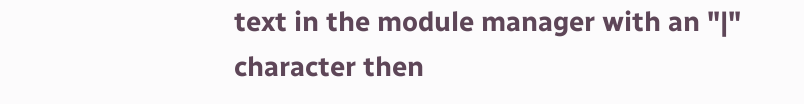text in the module manager with an "|" character then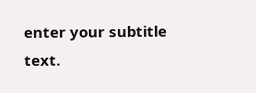enter your subtitle text.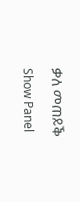ቃለ መጠይቕ

Show Panel